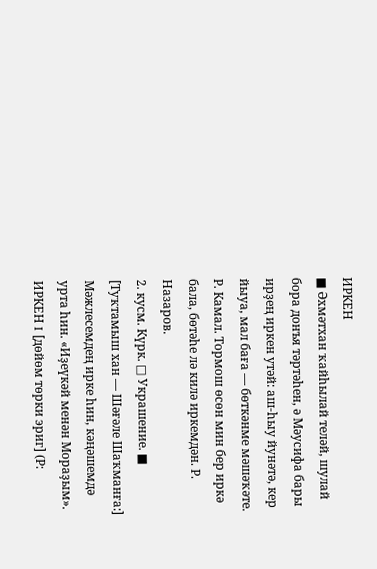ИРКЕН
■ Әхмәтхан ҡайһылай теләй, шулай бора донъя тәртәһен, ә Мәусифа бары ирҙең иркен утәй: аш-һыу йунәтә, кер йыуа, мал баға — бөткәнме мәшәҡәте. Р. Камал. Тормош өсөн мин бер иркә бала, бөтәһе лә килә иркемдән. Р. Назаров.
2. кусм. Күрк. □ Украшение. ■ [Туҡтамыш хан — Шәғәле Шаҡманға:] Мәжлесемдең ирке һин, кәңәшемдә урта һин. «Иҙеүкәй менән Мораҙым».
ИРКЕН I [дөйөм төрки эриг] (Р: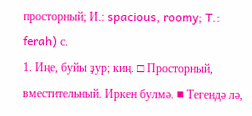просторный; И.: spacious, roomy; T.: ferah) с.
1. Иңе, буйы ҙур; киң. □ Просторный, вместительный. Иркен булмә. ■ Тегендә лә,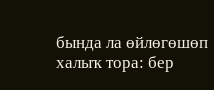бында ла өйлөгөшөп халыҡ тора: бер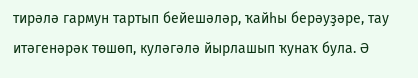тирәлә гармун тартып бейешәләр, ҡайһы берәуҙәре, тау итәгенәрәк төшөп, куләгәлә йырлашып ҡунаҡ була. Ә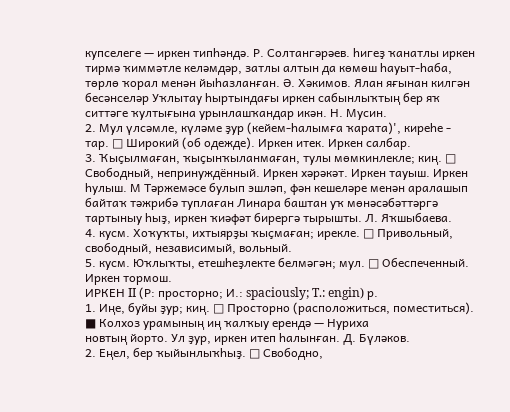купселеге — иркен типһәндә. Р. Солтангәрәев. һигеҙ ҡанатлы иркен тирмә ҡиммәтле келәмдәр, затлы алтын да көмөш һауыт-һаба, төрлө ҡорал менән йыһазланған. Ә. Хәкимов. Ялан яғынан килгән бесәнселәр Уҡлытау һыртындағы иркен сабынлыҡтың бер яҡ ситтәге ҡултығына урынлашҡандар икән. Н. Мусин.
2. Мул үлсәмле, күләме ҙур (кейем-һалымға ҡарата)', киреһе - тар. □ Широкий (об одежде). Иркен итек. Иркен салбар.
3. Ҡыҫылмаған, ҡыҫынҡыланмаған, тулы мөмкинлекле; киң. □ Свободный, непринуждённый. Иркен хәрәкәт. Иркен тауыш. Иркен һулыш. М Тәржемәсе булып эшләп, фән кешеләре менән аралашып байтаҡ тәжрибә туплаған Линара баштан уҡ мөнәсәбәттәргә тартыныу һыҙ, иркен ҡиәфәт бирергә тырышты. Л. Яҡшыбаева.
4. кусм. Хоҡуҡты, ихтыярҙы ҡыҫмаған; ирекле. □ Привольный, свободный, независимый, вольный.
5. кусм. Юҡлыҡты, етешһеҙлекте белмәгән; мул. □ Обеспеченный. Иркен тормош.
ИРКЕН II (Р: просторно; И.: spaciously; T.: engin) р.
1. Иңе, буйы ҙур; киң. □ Просторно (расположиться, поместиться). ■ Колхоз урамының иң ҡалҡыу ерендә — Нуриха
новтың йорто. Ул ҙур, иркен итеп һалынған. Д. Бүләков.
2. Еңел, бер ҡыйынлыҡһыҙ. □ Свободно,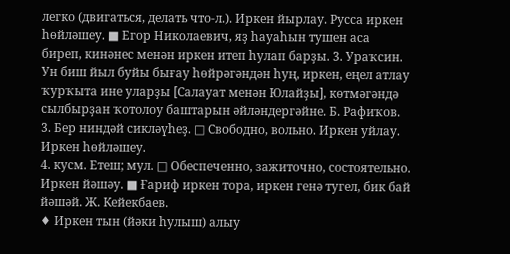легко (двигаться, делать что-л.). Иркен йырлау. Русса иркен һөйләшеу. ■ Егор Николаевич, яҙ һауаһын тушен аса биреп, кинәнес менән иркен итеп һулап барҙы. 3. Ураҡсин. Ун биш йыл буйы бығау һөйрәгәндән һуң, иркен, еңел атлау ҡурҡыта ине уларҙы [Салауат менән Юлайҙы], көтмәгәндә сылбырҙан ҡотолоу баштарын әйләндергәйне. Б. Рафиҡов.
3. Бер ниндәй сикләүһеҙ. □ Свободно, вольно. Иркен уйлау. Иркен һөйләшеу.
4. кусм. Етеш; мул. □ Обеспеченно, зажиточно, состоятельно. Иркен йәшәу. ■ Ғариф иркен тора, иркен генә тугел, бик бай йәшәй. Ж. Кейекбаев.
♦ Иркен тын (йәки һулыш) алыу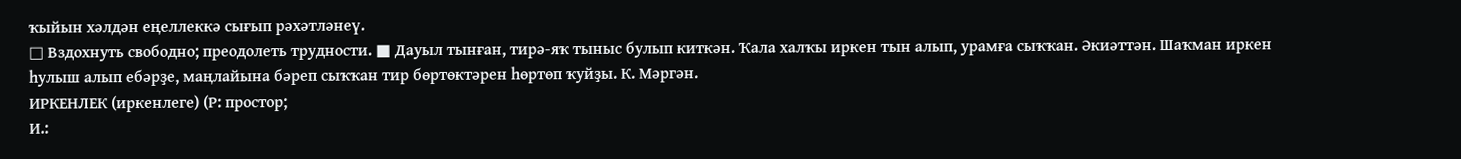ҡыйын хәлдән еңеллеккә сығып рәхәтләнеү.
□ Вздохнуть свободно; преодолеть трудности. ■ Дауыл тынған, тирә-яҡ тыныс булып киткән. Ҡала халҡы иркен тын алып, урамға сыҡҡан. Әкиәттән. Шаҡман иркен һулыш алып ебәрҙе, маңлайына бәреп сыҡҡан тир бөртөктәрен һөртөп ҡуйҙы. К. Мәргән.
ИРКЕНЛЕК (иркенлеге) (Р: простор;
И.: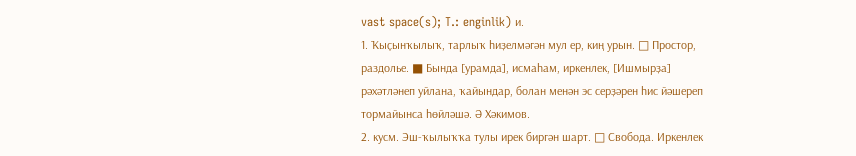vast space(s); T.: enginlik) и.
1. Ҡыҫынҡылыҡ, тарлыҡ һиҙелмәгән мул ер, киң урын. □ Простор, раздолье. ■ Бында [урамда], исмаһам, иркенлек, [Ишмырҙа] рәхәтләнеп уйлана, ҡайындар, болан менән эс серҙәрен һис йәшереп тормайынса һөйләшә. Ә Хәкимов.
2. кусм. Эш-ҡылыҡҡа тулы ирек биргән шарт. □ Свобода. Иркенлек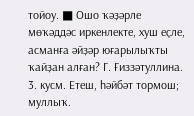тойоу. ■ Ошо ҡәҙәрле мөҡәддәс иркенлекте, хуш еҫле, асманға әйҙәр юғарылыҡты ҡайҙан алған? Г. Ғиззәтуллина.
3. кусм. Етеш, һәйбәт тормош; муллыҡ.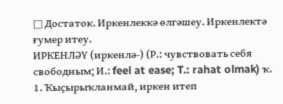□ Достаток. Иркенлеккә өлгәшеу. Иркенлектә ғумер итеу.
ИРКЕНЛӘҮ (иркенлә-) (Р.: чувствовать себя свободным; И.: feel at ease; T.: rahat olmak) ҡ.
1. Ҡыҫырыҡланмай, иркен итеп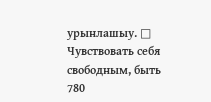урынлашыу. □ Чувствовать себя свободным, быть
780